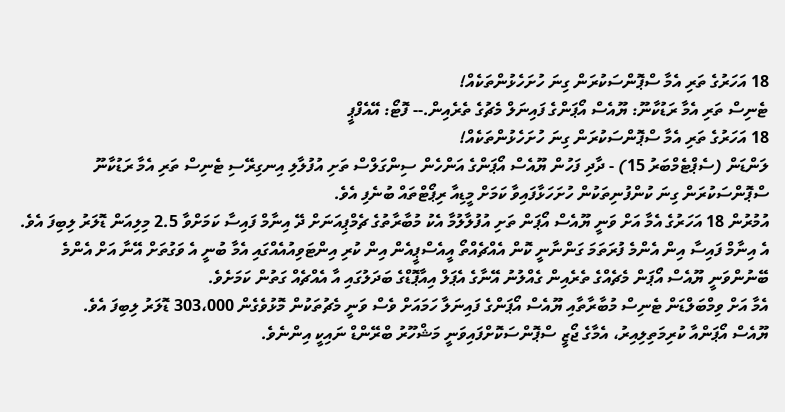18 އަހަރުގެ ތަރި އެމާ ސްޕޮންސަކުރަން ގިނަ ހުށަހެޅުންތަކެއް!
ޓެނިސް ތަރި އެމާ ރަޑުކާނޫ: ޔޫއެސް އޯޕަންގެ ފައިނަލް މެޗުގެ ތެރެއިން.-- ފޮޓޯ: އޭއެފްޕީ
18 އަހަރުގެ ތަރި އެމާ ސްޕޮންސަކުރަން ގިނަ ހުށަހެޅުންތަކެއް!
ލަންޑަން (ސެޕްޓެމްބަރު 15) - ދާދި ފަހުން ޔޫއެސް އޯޕަންގެ އަންހެން ސިންގަލްސް ތަށި އުފުލާލި އިނގިރޭސި ޓެނިސް ތަރި އެމާ ރަޑުކާނޫ ސްޕޮންސަކުރަން ގިނަ ކުންފުނިތަކުން ހުށަހަޅާފައިވާ ކަމަށް މީޑިއާ ރިޕޯޓްތައް ބުނެފި އެވެ.
އުމުރުން 18 އަހަރުގެ އެމާ އަށް ވަނީ ޔޫއެސް އޯޕަން ތަށި އުފުލާލުމާ އެކު މުބާރާތުގެ ޗެމްޕިއަނަށް ދޭ އިނާމް ފައިސާ ކަމަށްވާ 2.5 މިލިއަން ޑޮލަރު ލިބިފަ އެވެ. އެ އިނާމް ފައިސާ އިން އެންމެ ފުރަތަމަ ގަންނާނީ ކޮން އެއްޗެއްތޯ އީއެސްޕީއެން އިން ކުރި އިންޓަވިއުއެއްގައި އެމާ ބުނީ އެ ވަގުތަށް އޭނާ އަށް އެންމެ ބޭނުންވަނީ ޔޫއެސް އޯޕަން މެޗެއްގެ ތެރެއިން ގެއްލުނު އޭނާގެ އެޕަލް އިއާޕޮޑްގެ ބަދަލުގައި އާ އެއްޗެއް ގަތުން ކަމަށެވެ.
އެމާ އަށް ވިމްބަލްޑަން ޓެނިސް މުބާރާތާއި ޔޫއެސް އޯޕަންގެ ފައިނަލާ ހަމައަށް ވެސް ވަނީ މެޗުތަކުން މޮޅުވެގެން 303،000 ޑޮލަރު ލިބިފަ އެވެ.
ޔޫއެސް އޯޕަންއާ ކުރިމަތިލިއިރު، އެމާގެ ޖޯޒީ ސްޕޮންސަކޮށްފައިވަނީ މަޝްހޫރު ބްރޭންޑް ނައިކީ އިންނެވެ.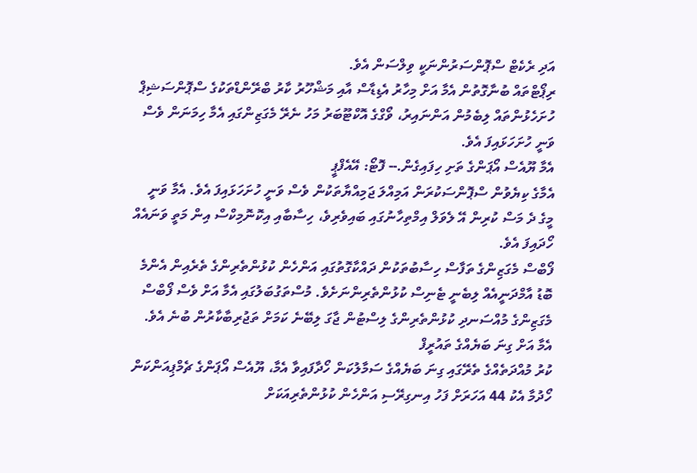އަދި ރެކެޓް ސްޕޮންސަރުންނަކީ ވިލްސަން އެވެ.
ރިޕޯޓްތައް ބުނާގޮތުން އެމާ އަށް މިހާރު އެޑިޑާސް އާއި މަޝްހޫރު ކާރު ބްރޭންޑްތަކުގެ ސްޕޮންސަޝިޕް ހުށަހެޅުންތައް ލިބެމުން އަންނައިރު، ވޯގްގެ އޮކްޓޫބަރު މަހު ނެރޭ މެގަޒިންގައި އެމާ ހިމަނަން ވެސް ވަނީ ހުށަހަޅައިފަ އެވެ.
އެމާ ޔޫއެސް އޯޕަންގެ ތަށި ހިފައިގެން.-- ފޮޓޯ: އޭއެފްޕީ
އެމާގެ ކިޔެވުން ސްޕޮންސަކުރަން އަމިއްލަ ޖަމިއްޔާތަކުން ވެސް ވަނީ ހުށަހަޅައިފަ އެވެ. އެމާ ވަނީ މީގެ ދެ މަސް ކުރިން އޭ ލެވަލް އިމްތިހާނުގައި ބައިވެރިވެ، ހިސާބާއި އިކޮނޮމިކްސް އިން މަތީ ވަނައެއް ހޯދައިފަ އެވެ.
ފޯބްސް މެގަޒިންގެ ތަފާސް ހިސާބުތަކުން ދައްކާގޮތުގައި އަންހެން ކުޅުންތެރިންގެ ތެރެއިން އެންމެ ބޮޑު އާމްދަނީއެއް ލިބެނީ ޓެނިސް ކުޅުންތެރިންނަށެވެ. މުސްތަގުބަލުގައި އެމާ އަށް ވެސް ފޯބްސް މެގަޒިންގެ މުއްސަނދި ކުޅުންތެރިންގެ ލިސްޓުން ޖާގަ ލިބޭނެ ކަމަށް ތަޖުރިބާކާރުން ބުނެ އެވެ.
އެމާ އަށް ގިނަ ބަޔެއްގެ ތައުރީފް
ކުރު މުއްދަތެއްގެ ތެރޭގައި ގިނަ ބަޔެއްގެ ސަމާލުކަން ހޯދާފައިވާ އެމާ، ޔޫއެސް އޯޕަންގެ ޗެމްޕިއަންކަން ހޯދުމާ އެކު 44 އަހަރަށް ފަހު އިނގިރޭސި އަންހެން ކުޅުންތެރިއަކަށް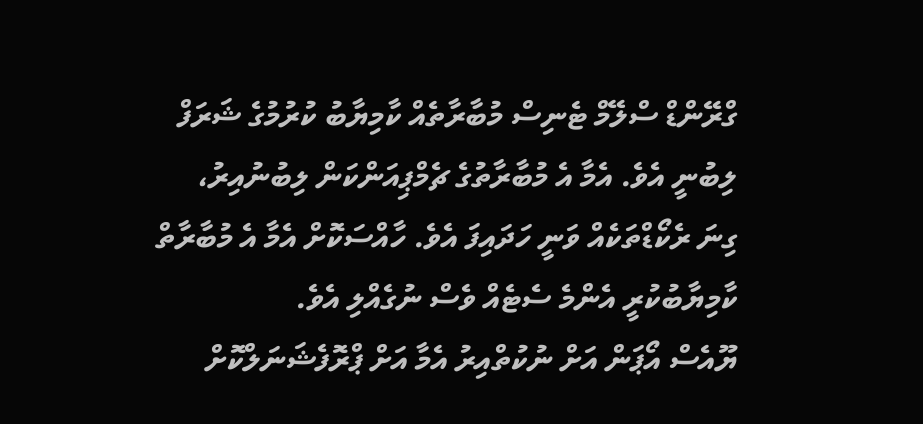ގްރޭންޑް ސްލޭމް ޓެނިސް މުބާރާތެއް ކާމިޔާބު ކުރުމުގެ ޝަރަފް ލިބުނީ އެވެ. އެމާ އެ މުބާރާތުގެ ޗެމްޕިއަންކަން ލިބުނުއިރު، ގިނަ ރެކޯޑްތަކެއް ވަނީ ހަދައިފަ އެވެ. ހާއްސަކޮށް އެމާ އެ މުބާރާތް ކާމިޔާބުކުރީ އެންމެ ސެޓެއް ވެސް ނުގެއްލި އެވެ.
ޔޫއެސް އޯޕަން އަށް ނުކުތްއިރު އެމާ އަށް ޕްރޮފެޝަނަލްކޮށް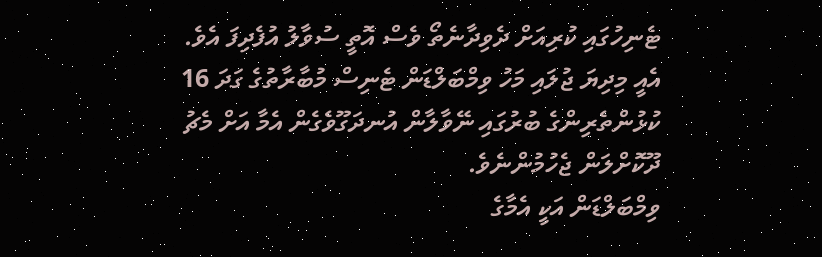ޓެނިހުގައި ކުރިއަށް ދެވިދާނެތޯ ވެސް އޮތީ ސުވާލު އުފެދިފަ އެވެ. އެއީ މިދިޔަ ޖުލައި މަހު ވިމްބަލްޑަން ޓެނިސް މުބާރާތުގެ ގަދަ 16 ކުޅުންތެރިންގެ ބުރުގައި ނޭވާލާން އުނދަގޫވެގެން އެމާ އަށް މެޗު ދޫކޮށްލަން ޖެހުމުންނެވެ.
ވިމްބަލްޑަން އަކީ އެމާގެ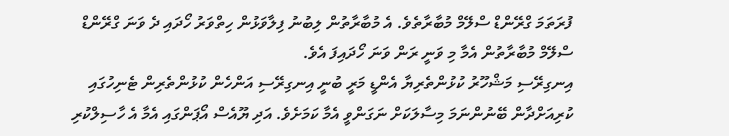ފުރަތަމަ ގްރޭންޑް ސްލޭމް މުބާރާތެވެ. އެ މުބާރާތުން ލިބުނު ފިލާވަޅުން ހިތްވަރު ހޯދައި ދެ ވަނަ ގްރޭންޑް ސްލޭމް މުބާރާތުން އެމާ މި ވަނީ ރަން ވަނަ ހޯދައިފަ އެވެ.
އިނގިރޭސި މަޝްހޫރު ކުޅުންތެރިޔާ އެންޑީ މަރީ ބުނީ އިނގިރޭސި އަންހެން ކުޅުންތެރިން ޓެނިހުގައި ކުރިއަށްދާން ބޭނުންނަމަ މިސާލަކަށް ނަގަންވީ އެމާ ކަމަށެވެ. އަދި ޔޫއެސް އޯޕަންގައި އެމާ އެ ހާސިލްކުރި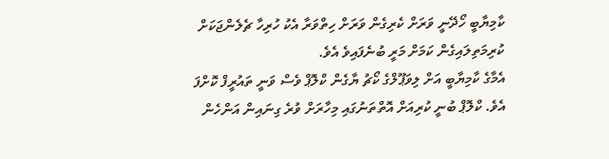ކާމިޔާބީ ހޯދޭނީ ވަރަށް ކެރިގެން ވަރަށް ހިތްވަރާ އެކު ހުރިހާ ޗެލެންޖަކަށް ކުރިމަތިލައިގެން ކަމަށް މަރީ ބުނެފައިވެ އެވެ.
އެމާގެ ކާމިޔާބީ އަށް ލިވަޕޫލްގެ ކޯޗު ޔާގެން ކްލޮޕް ވެސް ވަނީ ތައުރީފް ކޮށްފަ އެވެ. ކްލޮޕް ބުނީ ކުރިއަށް އޮތްތަނުގައި މިހާރަށް ވުރެ ގިނައިން އަންހެން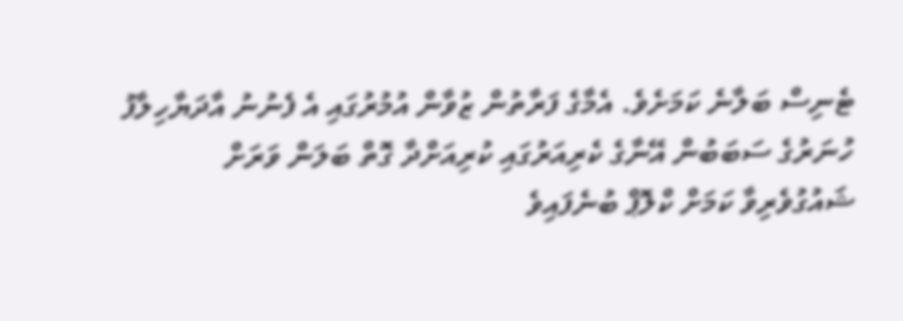ޓެނިސް ބަލާނެ ކަމަށެވެ. އެމާގެ ފަރާތުން ޒުވާން އުމުރުގައި އެ ފެނުނު އާދަޔާހިލާފު ހުނަރުގެ ސަބަބުން އޭނާގެ ކެރިއަރުގައި ކުރިއަށްދާ ގޮތް ބަލަން ވަރަށް ޝައުގުވެރިވާ ކަމަށް ކްލޮޕް ބުނެފައިވެ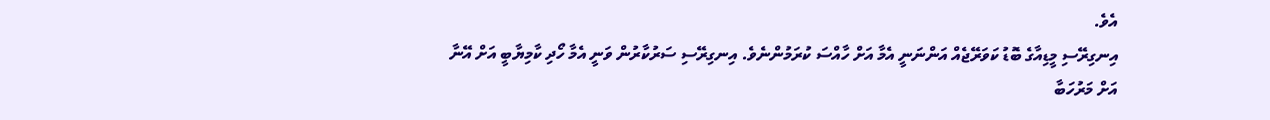އެވެ.
އިނގިރޭސި މީޑިއާގެ ބޮޑު ކަވަރޭޖެއް އަންނަނީ އެމާ އަށް ހާއްސަ ކުރަމުންނެވެ. އިނގިރޭސި ސަރުކާރުން ވަނީ އެމާ ހޯދި ކާމިޔާބީ އަށް އޭނާ އަށް މަރުހަބާ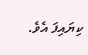ކިޔައިފަ އެވެ.